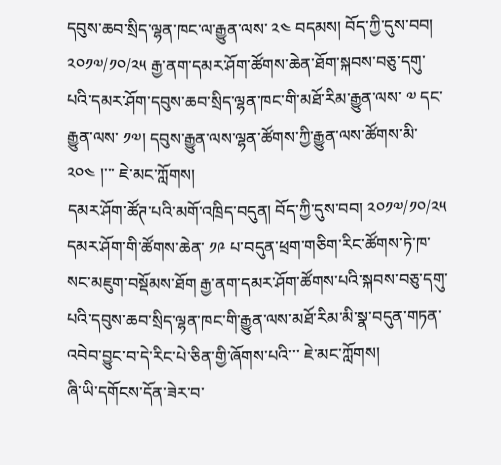དབུས་ཆབ་སྲིད་ལྷན་ཁང་ལ་རྒྱུན་ལས་ ༢༤ བདམས། བོད་ཀྱི་དུས་བབ། ༢༠༡༧/༡༠/༢༥ རྒྱ་ནག་དམར་ཤོག་ཚོགས་ཆེན་ཐོག་སྐབས་བཅུ་དགུ་པའི་དམར་ཤོག་དབུས་ཆབ་སྲིད་ལྷན་ཁང་གི་མཐོ་རིམ་རྒྱུན་ལས་ ༧ དང་རྒྱུན་ལས་ ༡༧། དབུས་རྒྱུན་ལས་ལྷན་ཚོགས་ཀྱི་རྒྱུན་ལས་ཚོགས་མི་ ༢༠༤ །་་་ ཇེ་མང་ཀློགས།
དམར་ཤོག་ཚོཊ་པའི་མགོ་འཁྲིད་བདུན། བོད་ཀྱི་དུས་བབ། ༢༠༡༧/༡༠/༢༥ དམར་ཤོག་གི་ཚོགས་ཆེན་ ༡༩ པ་བདུན་ཕྲག་གཅིག་རིང་ཚོགས་ཏེ་ཁ་སང་མཇུག་བསྡོམས་ཐོག རྒྱ་ནག་དམར་ཤོག་ཚོགས་པའི་སྐབས་བཅུ་དགུ་པའི་དབུས་ཆབ་སྲིད་ལྷན་ཁང་གི་རྒྱུན་ལས་མཐོ་རིམ་མི་སྣ་བདུན་གཏན་འབེབ་བྱུང་བ་དེ་རིང་པེ་ཅིན་གྱི་ཞོགས་པའི་་་ ཇེ་མང་ཀློགས།
ཞི་ཡི་དགོངས་དོན་ཟེར་བ་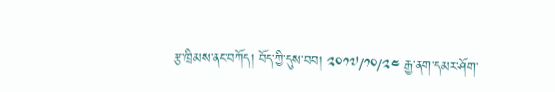རྩ་ཁྲིམས་ནང་བཀོད། བོད་ཀྱི་དུས་བབ། ༢༠༡༧/༡༠/༢༤ རྒྱ་ནག་དམར་ཤོག་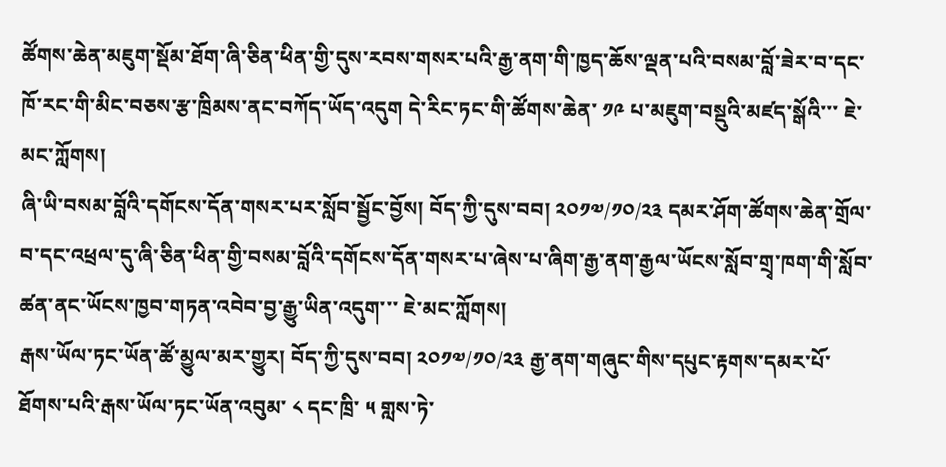ཚོགས་ཆེན་མཇུག་སྡོམ་ཐོག་ཞི་ཅིན་ཕིན་གྱི་དུས་རབས་གསར་པའི་རྒྱ་ནག་གི་ཁྱད་ཆོས་ལྡན་པའི་བསམ་བློ་ཟེར་བ་དང་ཁོ་རང་གི་མིང་བཅས་རྩ་ཁྲིམས་ནང་བཀོད་ཡོད་འདུག དེ་རིང་ཏང་གི་ཚོགས་ཆེན་ ༡༩ པ་མཇུག་བསྡུའི་མཛད་སྒོའི་་་ ཇེ་མང་ཀློགས།
ཞི་ཡི་བསམ་བློའི་དགོངས་དོན་གསར་པར་སློབ་སྦྱོང་བྱོས། བོད་ཀྱི་དུས་བབ། ༢༠༡༧/༡༠/༢༣ དམར་ཤོག་ཚོགས་ཆེན་གྲོལ་བ་དང་འཕྲལ་དུ་ཞི་ཅིན་ཕིན་གྱི་བསམ་བློའི་དགོངས་དོན་གསར་པ་ཞེས་པ་ཞིག་རྒྱ་ནག་རྒྱལ་ཡོངས་སློབ་གྲྭ་ཁག་གི་སློབ་ཚན་ནང་ཡོངས་ཁྱབ་གཏན་འབེབ་བྱ་རྒྱུ་ཡིན་འདུག་་་ ཇེ་མང་ཀློགས།
རྒས་ཡོལ་ཏང་ཡོན་ཚོ་མྱུལ་མར་གྱུར། བོད་ཀྱི་དུས་བབ། ༢༠༡༧/༡༠/༢༣ རྒྱ་ནག་གཞུང་གིས་དཔུང་རྟགས་དམར་པོ་ཐོགས་པའི་རྒས་ཡོལ་ཏང་ཡོན་འབུམ་ ༨ དང་ཁྲི་ ༥ གླས་ཏེ་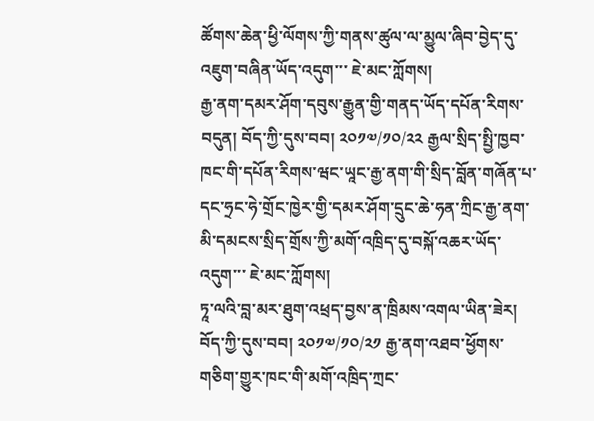ཚོགས་ཆེན་ཕྱི་ལོགས་ཀྱི་གནས་ཚུལ་ལ་མྱུལ་ཞིབ་བྱེད་དུ་འཇུག་བཞིན་ཡོད་འདུག་་་ ཇེ་མང་ཀློགས།
རྒྱ་ནག་དམར་ཤོག་དབུས་རྒྱུན་གྱི་གནད་ཡོད་དཔོན་རིགས་བདུན། བོད་ཀྱི་དུས་བབ། ༢༠༡༧/༡༠/༢༢ རྒྱལ་སྲིད་སྤྱི་ཁྱབ་ཁང་གི་དཔོན་རིགས་ཝང་ཡཱང་རྒྱ་ནག་གི་སྲིད་བློན་གཞོན་པ་དང་ཧྲང་ཧེ་གྲོང་ཁྱེར་གྱི་དམར་ཤོག་དྲུང་ཆེ་ཧན་ཀྲིང་རྒྱ་ནག་མི་དམངས་སྲིད་གྲོས་ཀྱི་མགོ་འཁྲིད་དུ་བསྐོ་འཆར་ཡོད་འདུག་་་ ཇེ་མང་ཀློགས།
ཏཱ་ལའི་བླ་མར་ཐུག་འཕྲད་བྱས་ན་ཁྲིམས་འགལ་ཡིན་ཟེར། བོད་ཀྱི་དུས་བབ། ༢༠༡༧/༡༠/༢༡ རྒྱ་ནག་འཐབ་ཕྱོགས་གཅིག་གྱུར་ཁང་གི་མགོ་འཁྲིད་ཀྲང་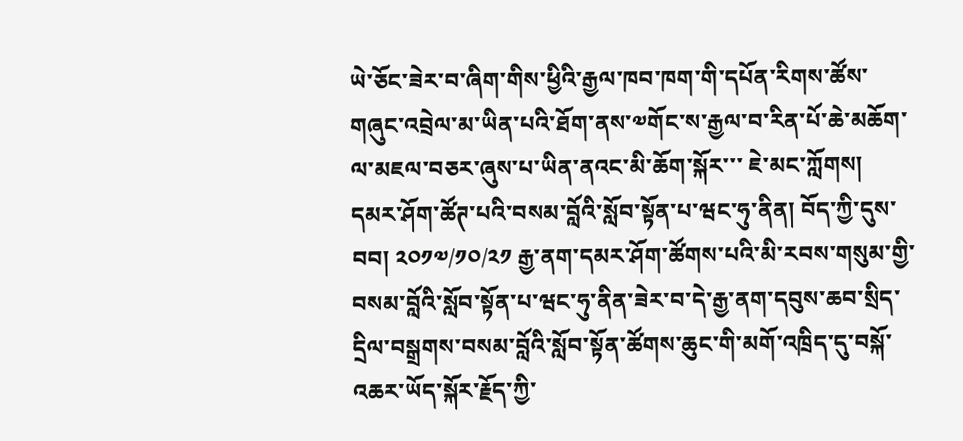ཡེ་ཅོང་ཟེར་བ་ཞིག་གིས་ཕྱིའི་རྒྱལ་ཁབ་ཁག་གི་དཔོན་རིགས་ཚོས་གཞུང་འབྲེལ་མ་ཡིན་པའི་ཐོག་ནས་༧གོང་ས་རྒྱལ་བ་རིན་པོ་ཆེ་མཆོག་ལ་མཇལ་བཅར་ཞུས་པ་ཡིན་ནའང་མི་ཆོག་སྐོར་་་ ཇེ་མང་ཀློགས།
དམར་ཤོག་ཚོཊ་པའི་བསམ་བློའི་སློབ་སྟོན་པ་ཝང་ཧུ་ནིན། བོད་ཀྱི་དུས་བབ། ༢༠༡༧/༡༠/༢༡ རྒྱ་ནག་དམར་ཤོག་ཚོགས་པའི་མི་རབས་གསུམ་གྱི་བསམ་བློའི་སློབ་སྟོན་པ་ཝང་ཧུ་ནིན་ཟེར་བ་དེ་རྒྱ་ནག་དབུས་ཆབ་སྲིད་དྲིལ་བསྒྲགས་བསམ་བློའི་སློབ་སྟོན་ཚོགས་ཆུང་གི་མགོ་འཁྲིད་དུ་བསྐོ་འཆར་ཡོད་སྐོར་རྗོད་ཀྱི་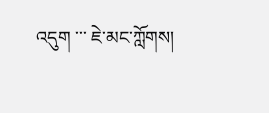འདུག ་་་ ཇེ་མང་ཀློགས།